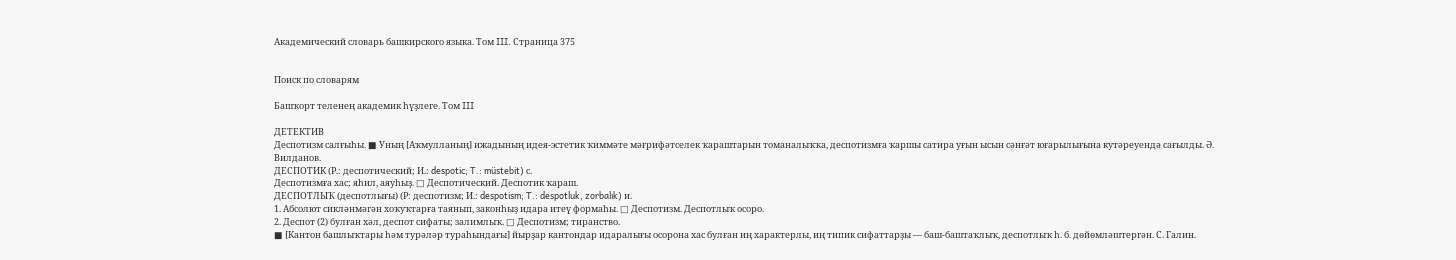Академический словарь башкирского языка. Том III. Страница 375


Поиск по словарям

Башҡорт теленең академик һүҙлеге. Том III

ДЕТЕКТИВ
Деспотизм салғыһы. ■ Уның [Аҡмулланың] ижадының идея-эстетик ҡиммәте мәғрифәтселек ҡараштарын томаналыҡҡа, деспотизмға ҡаршы сатира уғын ысын сәнғәт юғарылығына кутәреуендә сағылды. Ә. Вилданов.
ДЕСПОТИК (Р.: деспотический; И.: despotic; T.: müstebit) с.
Деспотизмға хас; яһил, аяуһыҙ. □ Деспотический. Деспотик ҡараш.
ДЕСПОТЛЫҠ (деспотлығы) (Р: деспотизм; И.: despotism; T.: despotluk, zorbalık) и.
1. Абсолют сикләнмәгән хоҡуҡтарға таянып, законһыҙ идара итеү формаһы. □ Деспотизм. Деспотлыҡ осоро.
2. Деспот (2) булған хәл, деспот сифаты; залимлыҡ. □ Деспотизм; тиранство.
■ [Кантон башлыҡтары һәм турәләр тураһындағы] йырҙар кантондар идаралығы осорона хас булған иң характерлы, иң типик сифаттарҙы — баш-баштаҡлыҡ, деспотлыҡ һ. б. дөйөмләштергән. С. Галин.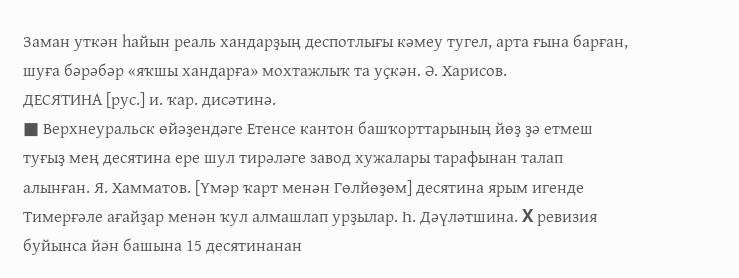Заман уткән һайын реаль хандарҙың деспотлығы кәмеу тугел, арта ғына барған, шуға бәрәбәр «яҡшы хандарға» мохтажлыҡ та уҫкән. Ә. Харисов.
ДЕСЯТИНА [рус.] и. ҡар. дисәтинә.
■ Верхнеуральск өйәҙендәге Етенсе кантон башҡорттарының йөҙ ҙә етмеш туғыҙ мең десятина ере шул тирәләге завод хужалары тарафынан талап алынған. Я. Хамматов. [Үмәр ҡарт менән Гөлйөҙөм] десятина ярым игенде Тимерғәле ағайҙар менән ҡул алмашлап урҙылар. Һ. Дәүләтшина. X ревизия буйынса йән башына 15 десятинанан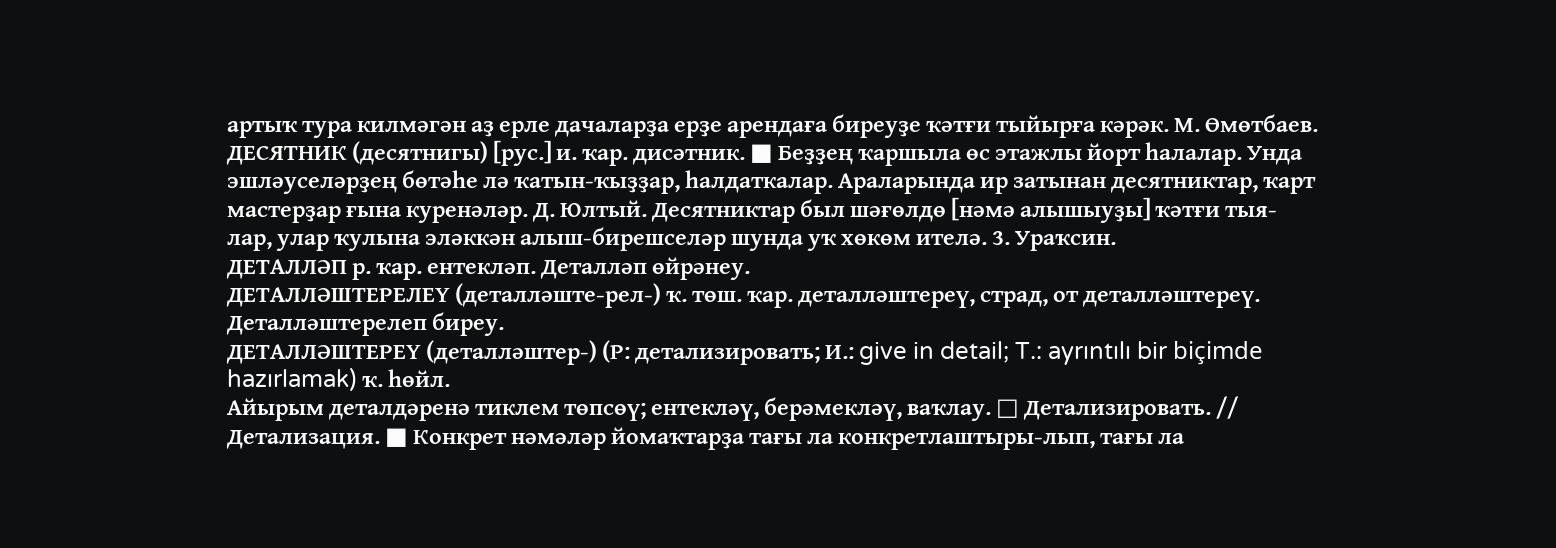артыҡ тура килмәгән аҙ ерле дачаларҙа ерҙе арендаға биреуҙе ҡәтғи тыйырға кәрәк. М. Өмөтбаев.
ДЕСЯТНИК (десятнигы) [рус.] и. ҡар. дисәтник. ■ Беҙҙең ҡаршыла өс этажлы йорт һалалар. Унда эшләуселәрҙең бөтәһе лә ҡатын-ҡыҙҙар, һалдаткалар. Араларында ир затынан десятниктар, ҡарт мастерҙар ғына куренәләр. Д. Юлтый. Десятниктар был шәғөлдө [нәмә алышыуҙы] ҡәтғи тыя-
лар, улар ҡулына эләккән алыш-бирешселәр шунда уҡ хөкөм ителә. 3. Ураҡсин.
ДЕТАЛЛӘП р. ҡар. ентекләп. Деталләп өйрәнеу.
ДЕТАЛЛӘШТЕРЕЛЕҮ (деталләште-рел-) ҡ. төш. ҡар. деталләштереү, страд, от деталләштереү. Деталләштерелеп биреу.
ДЕТАЛЛӘШТЕРЕҮ (деталләштер-) (Р: детализировать; И.: give in detail; T.: ayrıntılı bir biçimde hazırlamak) ҡ. һөйл.
Айырым деталдәренә тиклем төпсөү; ентекләү, берәмекләү, ваҡлау. □ Детализировать. // Детализация. ■ Конкрет нәмәләр йомаҡтарҙа тағы ла конкретлаштыры-лып, тағы ла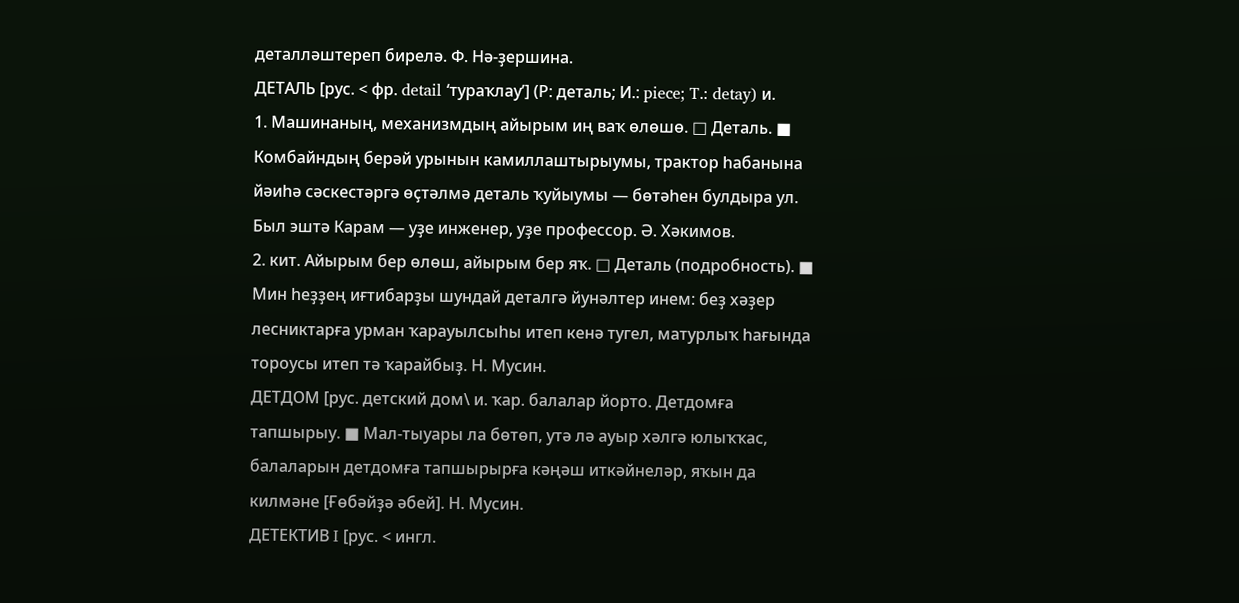деталләштереп бирелә. Ф. Нә-ҙершина.
ДЕТАЛЬ [рус. < фр. detail ‘тураҡлау’] (Р: деталь; И.: piece; T.: detay) и.
1. Машинаның, механизмдың айырым иң ваҡ өлөшө. □ Деталь. ■ Комбайндың берәй урынын камиллаштырыумы, трактор һабанына йәиһә сәскестәргә өҫтәлмә деталь ҡуйыумы — бөтәһен булдыра ул. Был эштә Карам — уҙе инженер, уҙе профессор. Ә. Хәкимов.
2. кит. Айырым бер өлөш, айырым бер яҡ. □ Деталь (подробность). ■ Мин һеҙҙең иғтибарҙы шундай деталгә йунәлтер инем: беҙ хәҙер лесниктарға урман ҡарауылсыһы итеп кенә тугел, матурлыҡ һағында тороусы итеп тә ҡарайбыҙ. Н. Мусин.
ДЕТДОМ [рус. детский дом\ и. ҡар. балалар йорто. Детдомға тапшырыу. ■ Мал-тыуары ла бөтөп, утә лә ауыр хәлгә юлыҡҡас, балаларын детдомға тапшырырға кәңәш иткәйнеләр, яҡын да килмәне [Ғөбәйҙә әбей]. Н. Мусин.
ДЕТЕКТИВ I [рус. < ингл.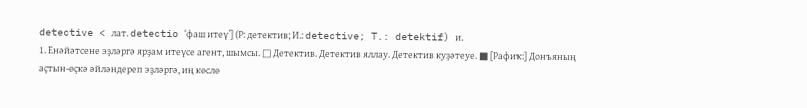detective < лат. detectio ‘фаш итеү’] (Р: детектив; И.: detective; T.: detektif) и.
1. Енәйәтсене эҙләргә ярҙам итеүсе агент, шымсы. □ Детектив. Детектив яллау. Детектив куҙәтеуе. ■ [Рафиҡ:] Донъяның аҫтын-өҫкә әйләндереп эҙләргә, иң көслө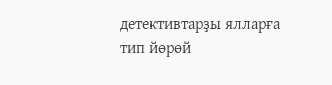детективтарҙы ялларға тип йөрөй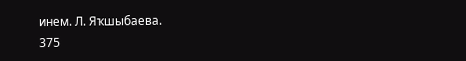инем. Л. Яҡшыбаева.
375